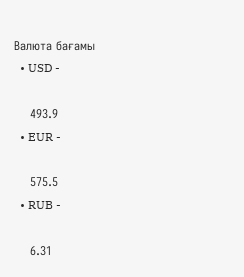Валюта бағамы
  • USD -

    493.9
  • EUR -

    575.5
  • RUB -

    6.31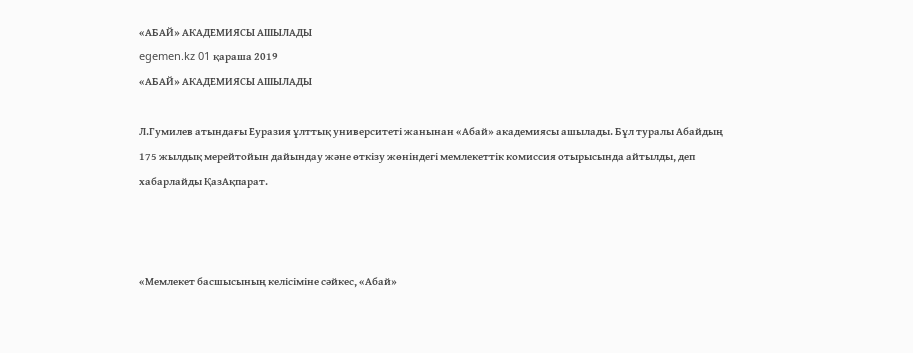«АБАЙ» АКАДЕМИЯСЫ АШЫЛАДЫ
egemen.kz 01 қараша 2019
«АБАЙ» АКАДЕМИЯСЫ АШЫЛАДЫ

Л.Гумилев атындағы Еуразия ұлттық университеті жанынан «Абай» академиясы ашылады. Бұл туралы Абайдың 175 жылдық мерейтойын дайындау және өткізу жөніндегі мемлекеттік комиссия отырысында айтылды, деп хабарлайды ҚазАқпарат.



«Мемлекет басшысының келісіміне сәйкес, «Абай»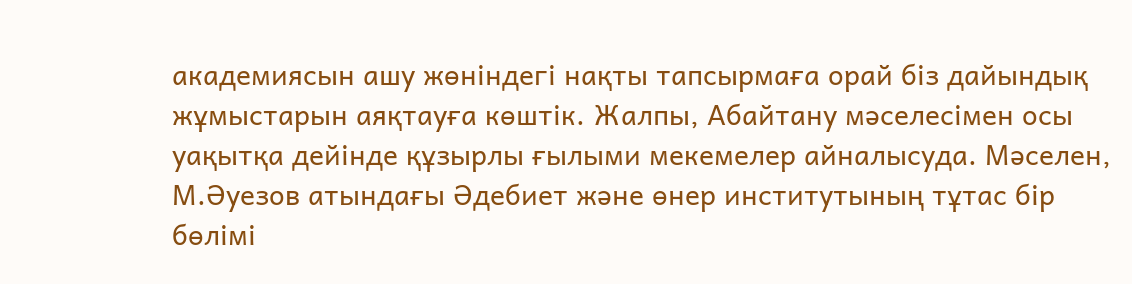академиясын ашу жөніндегі нақты тапсырмаға орай біз дайындық жұмыстарын аяқтауға көштік. Жалпы, Абайтану мәселесімен осы уақытқа дейінде құзырлы ғылыми мекемелер айналысуда. Мәселен, М.Әуезов атындағы Әдебиет және өнер институтының тұтас бір бөлімі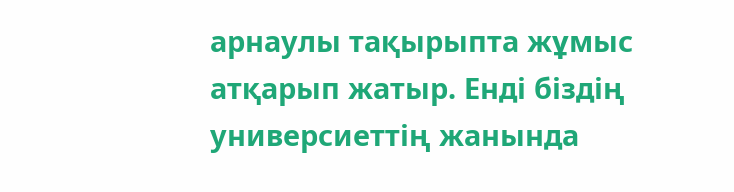арнаулы тақырыпта жұмыс атқарып жатыр. Енді біздің универсиеттің жанында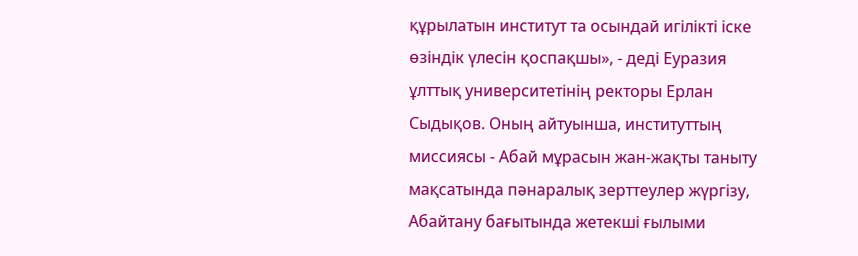құрылатын институт та осындай игілікті іске өзіндік үлесін қоспақшы», - деді Еуразия ұлттық университетінің ректоры Ерлан Сыдықов. Оның айтуынша, институттың миссиясы - Абай мұрасын жан-жақты таныту мақсатында пәнаралық зерттеулер жүргізу, Абайтану бағытында жетекші ғылыми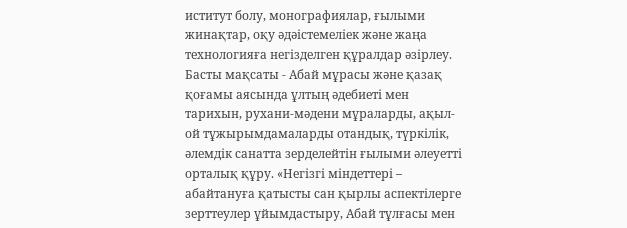иститут болу, монографиялар, ғылыми жинақтар, оқу әдәістемеліек және жаңа технологияға негізделген құралдар әзірлеу. Басты мақсаты - Абай мұрасы және қазақ қоғамы аясында ұлтың әдебиеті мен тарихын, рухани-мәдени мұраларды, ақыл-ой тұжырымдамаларды отандық, түркілік, әлемдік санатта зерделейтін ғылыми әлеуетті орталық құру. «Негізгі міндеттері – абайтануға қатысты сан қырлы аспектілерге зерттеулер ұйымдастыру, Абай тұлғасы мен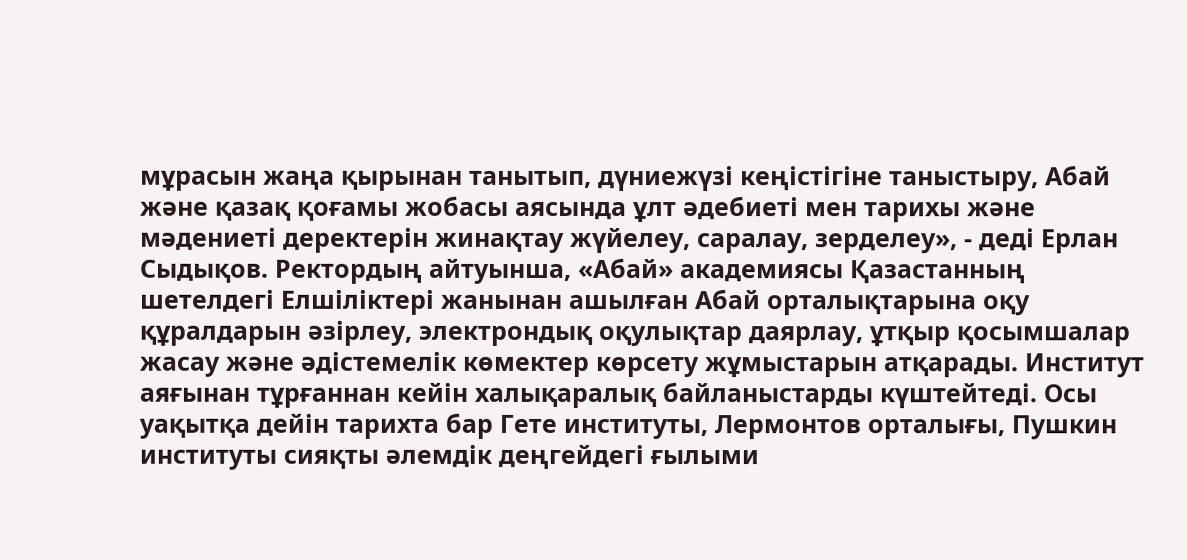мұрасын жаңа қырынан танытып, дүниежүзі кеңістігіне таныстыру, Абай және қазақ қоғамы жобасы аясында ұлт әдебиеті мен тарихы және мәдениеті деректерін жинақтау жүйелеу, саралау, зерделеу», - деді Ерлан Сыдықов. Ректордың айтуынша, «Абай» академиясы Қазастанның шетелдегі Елшіліктері жанынан ашылған Абай орталықтарына оқу құралдарын әзірлеу, электрондық оқулықтар даярлау, ұтқыр қосымшалар жасау және әдістемелік көмектер көрсету жұмыстарын атқарады. Институт аяғынан тұрғаннан кейін халықаралық байланыстарды күштейтеді. Осы уақытқа дейін тарихта бар Гете институты, Лермонтов орталығы, Пушкин институты сияқты әлемдік деңгейдегі ғылыми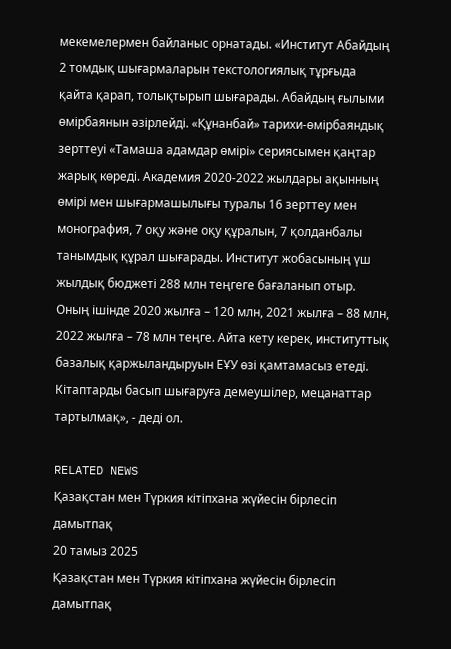мекемелермен байланыс орнатады. «Институт Абайдың 2 томдық шығармаларын текстологиялық тұрғыда қайта қарап, толықтырып шығарады. Абайдың ғылыми өмірбаянын әзірлейді. «Құнанбай» тарихи-өмірбаяндық зерттеуі «Тамаша адамдар өмірі» сериясымен қаңтар жарық көреді. Академия 2020-2022 жылдары ақынның өмірі мен шығармашылығы туралы 16 зерттеу мен монография, 7 оқу және оқу құралын, 7 қолданбалы танымдық құрал шығарады. Институт жобасының үш жылдық бюджеті 288 млн теңгеге бағаланып отыр. Оның ішінде 2020 жылға – 120 млн, 2021 жылға – 88 млн, 2022 жылға – 78 млн теңге. Айта кету керек, институттық базалық қаржыландыруын ЕҰУ өзі қамтамасыз етеді. Кітаптарды басып шығаруға демеушілер, мецанаттар тартылмақ», - деді ол.

RELATED NEWS
Қазақстан мен Түркия кітіпхана жүйесін бірлесіп дамытпақ
20 тамыз 2025
Қазақстан мен Түркия кітіпхана жүйесін бірлесіп дамытпақ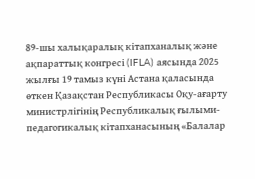89-шы халықаралық кітапханалық және ақпараттық конгресі (IFLA) аясында 2025 жылғы 19 тамыз күні Астана қаласында өткен Қазақстан Республикасы Оқу-ағарту министрлігінің Республикалық ғылыми-педагогикалық кітапханасының «Балалар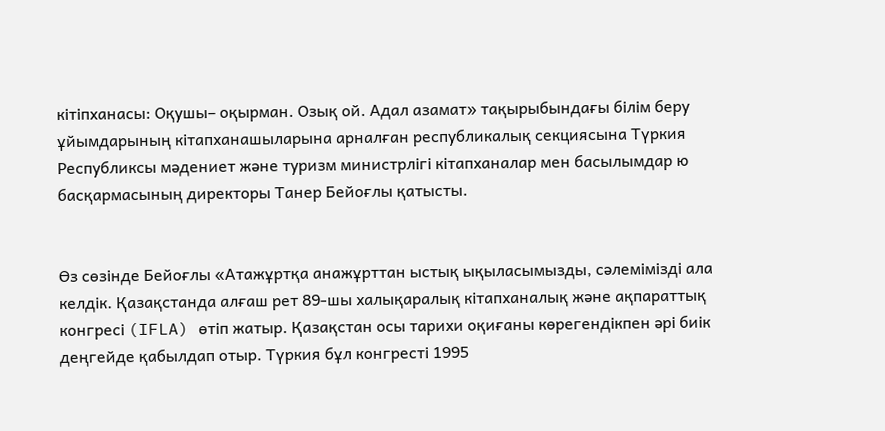кітіпханасы: Оқушы– оқырман. Озық ой. Адал азамат» тақырыбындағы білім беру ұйымдарының кітапханашыларына арналған республикалық секциясына Түркия Республиксы мәдениет және туризм министрлігі кітапханалар мен басылымдар ю басқармасының директоры Танер Бейоғлы қатысты.


Өз сөзінде Бейоғлы «Атажұртқа анажұрттан ыстық ықыласымызды, сәлемімізді ала келдік. Қазақстанда алғаш рет 89-шы халықаралық кітапханалық және ақпараттық конгресі (IFLA) өтіп жатыр. Қазақстан осы тарихи оқиғаны көрегендікпен әрі биік деңгейде қабылдап отыр. Түркия бұл конгресті 1995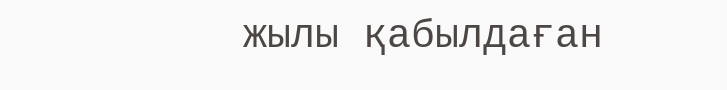жылы қабылдаған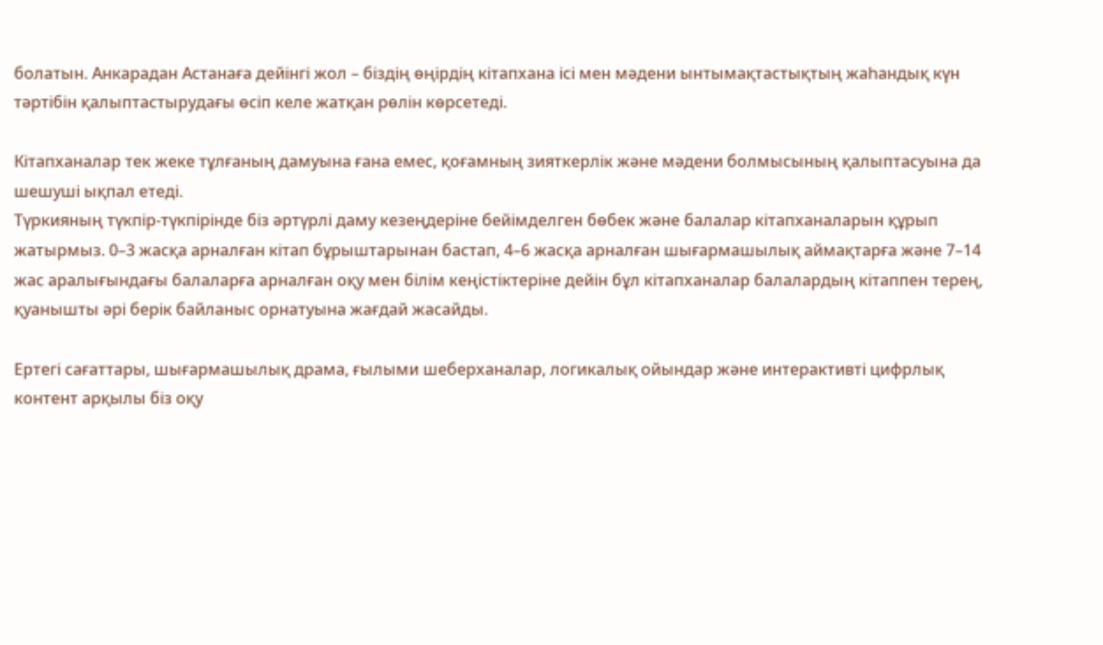болатын. Анкарадан Астанаға дейінгі жол – біздің өңірдің кітапхана ісі мен мәдени ынтымақтастықтың жаһандық күн тәртібін қалыптастырудағы өсіп келе жатқан рөлін көрсетеді.

Кітапханалар тек жеке тұлғаның дамуына ғана емес, қоғамның зияткерлік және мәдени болмысының қалыптасуына да шешуші ықпал етеді.
Түркияның түкпір-түкпірінде біз әртүрлі даму кезеңдеріне бейімделген бөбек және балалар кітапханаларын құрып жатырмыз. 0–3 жасқа арналған кітап бұрыштарынан бастап, 4–6 жасқа арналған шығармашылық аймақтарға және 7–14 жас аралығындағы балаларға арналған оқу мен білім кеңістіктеріне дейін бұл кітапханалар балалардың кітаппен терең, қуанышты әрі берік байланыс орнатуына жағдай жасайды.

Ертегі сағаттары, шығармашылық драма, ғылыми шеберханалар, логикалық ойындар және интерактивті цифрлық контент арқылы біз оқу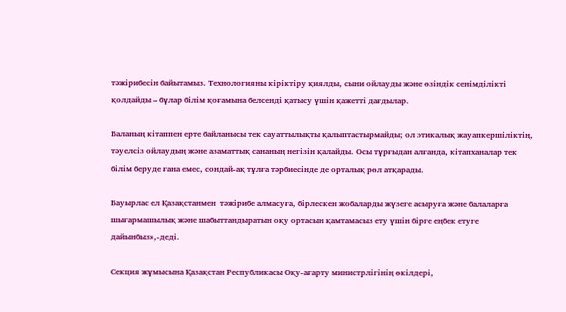тәжірибесін байытамыз. Технологияны кіріктіру қиялды, сыни ойлауды және өзіндік сенімділікті қолдайды – бұлар білім қоғамына белсенді қатысу үшін қажетті дағдылар.

Баланың кітаппен ерте байланысы тек сауаттылықты қалыптастырмайды; ол этикалық жауапкершіліктің, тәуелсіз ойлаудың және азаматтық сананың негізін қалайды. Осы тұрғыдан алғанда, кітапханалар тек білім беруде ғана емес, сондай-ақ тұлға тәрбиесінде де орталық рөл атқарады.

Бауырлас ел Қазақстанмен  тәжірибе алмасуға, бірлескен жобаларды жүзеге асыруға және балаларға шығармашылық және шабыттандыратын оқу ортасын қамтамасыз ету үшін бірге еңбек етуге дайынбыз»,-деді.

Секция жұмысына Қазақстан Республикасы Оқу-ағарту министрлігінің өкілдері,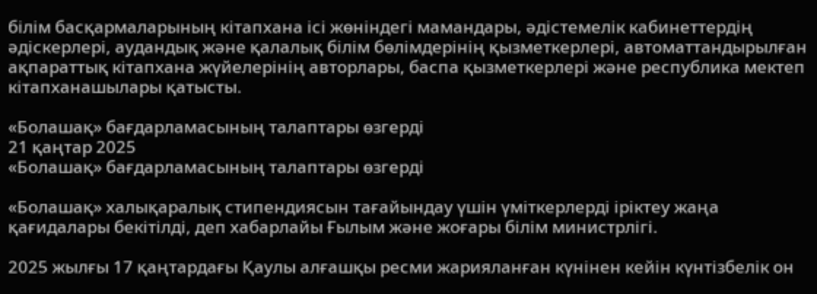білім басқармаларының кітапхана ісі жөніндегі мамандары, әдістемелік кабинеттердің әдіскерлері, аудандық және қалалық білім бөлімдерінің қызметкерлері, автоматтандырылған ақпараттық кітапхана жүйелерінің авторлары, баспа қызметкерлері және республика мектеп кітапханашылары қатысты.

«Болашақ» бағдарламасының талаптары өзгерді
21 қаңтар 2025
«Болашақ» бағдарламасының талаптары өзгерді

«Болашақ» халықаралық стипендиясын тағайындау үшін үміткерлерді іріктеу жаңа қағидалары бекітілді, деп хабарлайы Ғылым және жоғары білім министрлігі.

2025 жылғы 17 қаңтардағы Қаулы алғашқы ресми жарияланған күнінен кейін күнтізбелік он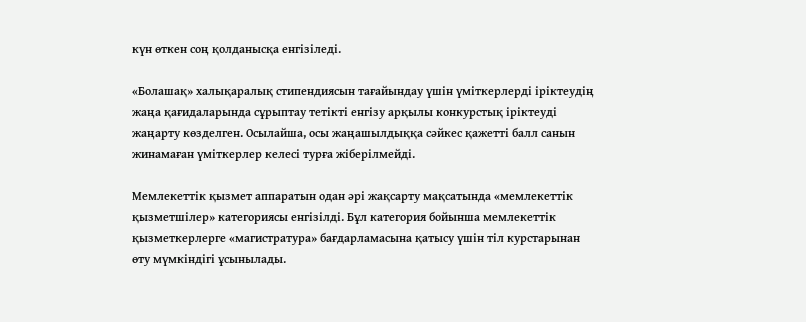күн өткен соң қолданысқа енгізіледі.

«Болашақ» халықаралық стипендиясын тағайындау үшін үміткерлерді іріктеудің жаңа қағидаларында сұрыптау тетікті енгізу арқылы конкурстық іріктеуді жаңарту көзделген. Осылайша, осы жаңашылдыққа сәйкес қажетті балл санын жинамаған үміткерлер келесі турға жіберілмейді.

Мемлекеттік қызмет аппаратын одан әрі жақсарту мақсатында «мемлекеттік қызметшілер» категориясы енгізілді. Бұл категория бойынша мемлекеттік қызметкерлерге «магистратура» бағдарламасына қатысу үшін тіл курстарынан өту мүмкіндігі ұсынылады.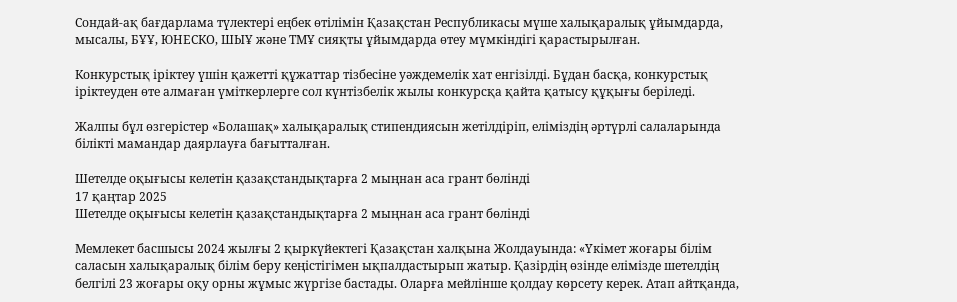Сондай-ақ бағдарлама түлектері еңбек өтілімін Қазақстан Республикасы мүше халықаралық ұйымдарда, мысалы, БҰҰ, ЮНЕСКО, ШЫҰ және ТМҰ сияқты ұйымдарда өтеу мүмкіндігі қарастырылған.

Конкурстық іріктеу үшін қажетті құжаттар тізбесіне уәждемелік хат енгізілді. Бұдан басқа, конкурстық іріктеуден өте алмаған үміткерлерге сол күнтізбелік жылы конкурсқа қайта қатысу құқығы беріледі.

Жалпы бұл өзгерістер «Болашақ» халықаралық стипендиясын жетілдіріп, еліміздің әртүрлі салаларында білікті мамандар даярлауға бағытталған.

Шетелде оқығысы келетін қазақстандықтарға 2 мыңнан аса грант бөлінді
17 қаңтар 2025
Шетелде оқығысы келетін қазақстандықтарға 2 мыңнан аса грант бөлінді

Мемлекет басшысы 2024 жылғы 2 қыркүйектегі Қазақстан халқына Жолдауында: «Үкімет жоғары білім саласын халықаралық білім беру кеңістігімен ықпалдастырып жатыр. Қазірдің өзінде елімізде шетелдің белгілі 23 жоғары оқу орны жұмыс жүргізе бастады. Оларға мейлінше қолдау көрсету керек. Атап айтқанда,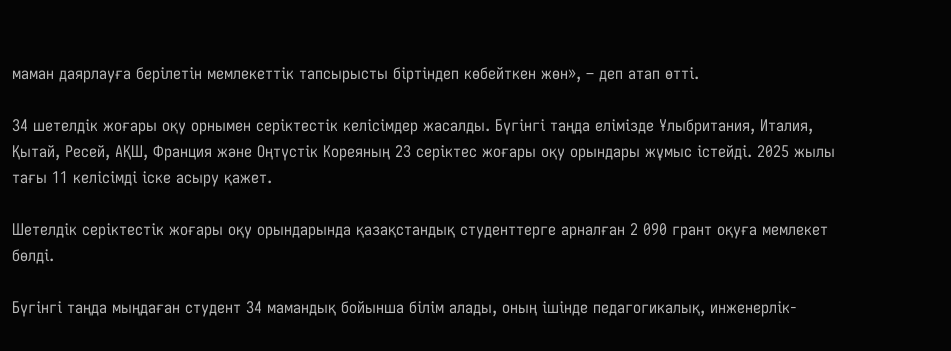маман даярлауға берілетін мемлекеттік тапсырысты біртіндеп көбейткен жөн», – деп атап өтті.

34 шетелдік жоғары оқу орнымен серіктестік келісімдер жасалды. Бүгінгі таңда елімізде Ұлыбритания, Италия, Қытай, Ресей, АҚШ, Франция және Оңтүстік Кореяның 23 серіктес жоғары оқу орындары жұмыс істейді. 2025 жылы тағы 11 келісімді іске асыру қажет.

Шетелдік серіктестік жоғары оқу орындарында қазақстандық студенттерге арналған 2 090 грант оқуға мемлекет бөлді.

Бүгінгі таңда мыңдаған студент 34 мамандық бойынша білім алады, оның ішінде педагогикалық, инженерлік-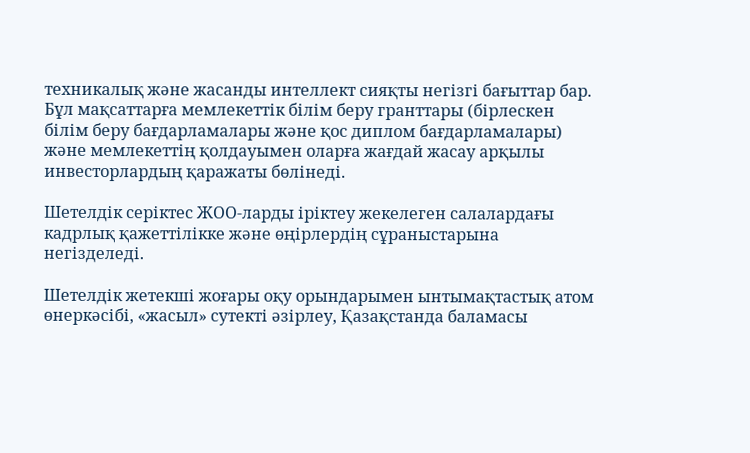техникалық және жасанды интеллект сияқты негізгі бағыттар бар. Бұл мақсаттарға мемлекеттік білім беру гранттары (бірлескен білім беру бағдарламалары және қос диплом бағдарламалары) және мемлекеттің қолдауымен оларға жағдай жасау арқылы инвесторлардың қаражаты бөлінеді.

Шетелдік серіктес ЖОО-ларды іріктеу жекелеген салалардағы кадрлық қажеттілікке және өңірлердің сұраныстарына негізделеді.

Шетелдік жетекші жоғары оқу орындарымен ынтымақтастық атом өнеркәсібі, «жасыл» сутекті әзірлеу, Қазақстанда баламасы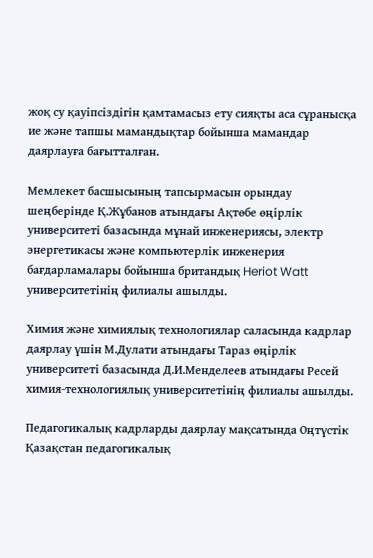жоқ су қауіпсіздігін қамтамасыз ету сияқты аса сұранысқа ие және тапшы мамандықтар бойынша мамандар даярлауға бағытталған.

Мемлекет басшысының тапсырмасын орындау шеңберінде Қ.Жұбанов атындағы Ақтөбе өңірлік университеті базасында мұнай инженериясы, электр энергетикасы және компьютерлік инженерия бағдарламалары бойынша британдық Heriot Watt университетінің филиалы ашылды.

Химия және химиялық технологиялар саласында кадрлар даярлау үшін М.Дулати атындағы Тараз өңірлік университеті базасында Д.И.Менделеев атындағы Ресей химия-технологиялық университетінің филиалы ашылды.

Педагогикалық кадрларды даярлау мақсатында Оңтүстік Қазақстан педагогикалық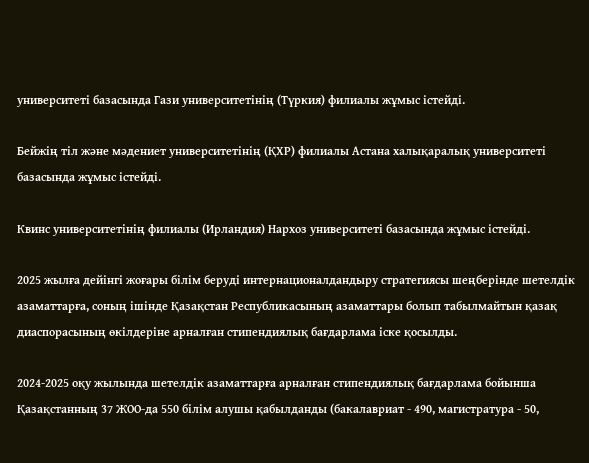университеті базасында Гази университетінің (Түркия) филиалы жұмыс істейді.

Бейжің тіл және мәдениет университетінің (ҚХР) филиалы Астана халықаралық университеті базасында жұмыс істейді.

Квинс университетінің филиалы (Ирландия) Нархоз университеті базасында жұмыс істейді.

2025 жылға дейінгі жоғары білім беруді интернационалдандыру стратегиясы шеңберінде шетелдік азаматтарға, соның ішінде Қазақстан Республикасының азаматтары болып табылмайтын қазақ диаспорасының өкілдеріне арналған стипендиялық бағдарлама іске қосылды.

2024-2025 оқу жылында шетелдік азаматтарға арналған стипендиялық бағдарлама бойынша Қазақстанның 37 ЖОО-да 550 білім алушы қабылданды (бакалавриат - 490, магистратура - 50,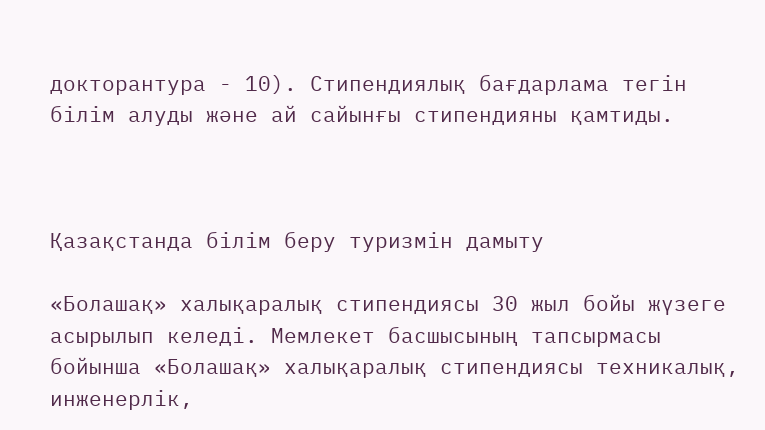докторантура - 10). Стипендиялық бағдарлама тегін білім алуды және ай сайынғы стипендияны қамтиды.



Қазақстанда білім беру туризмін дамыту

«Болашақ» халықаралық стипендиясы 30 жыл бойы жүзеге асырылып келеді. Мемлекет басшысының тапсырмасы бойынша «Болашақ» халықаралық стипендиясы техникалық, инженерлік,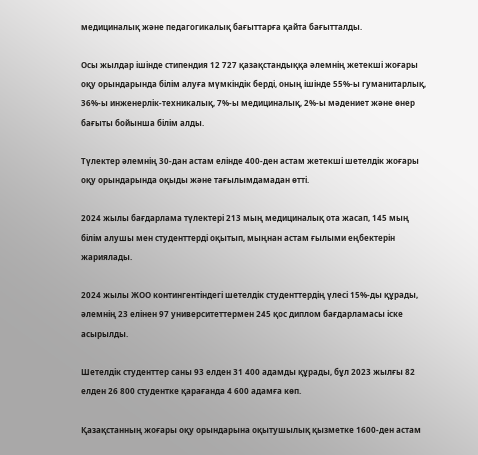медициналық және педагогикалық бағыттарға қайта бағытталды.

Осы жылдар ішінде стипендия 12 727 қазақстандыққа әлемнің жетекші жоғары оқу орындарында білім алуға мүмкіндік берді, оның ішінде 55%-ы гуманитарлық, 36%-ы инженерлік-техникалық, 7%-ы медициналық, 2%-ы мәдениет және өнер бағыты бойынша білім алды.

Түлектер әлемнің 30-дан астам елінде 400-ден астам жетекші шетелдік жоғары оқу орындарында оқыды және тағылымдамадан өтті.

2024 жылы бағдарлама түлектері 213 мың медициналық ота жасап, 145 мың білім алушы мен студенттерді оқытып, мыңнан астам ғылыми еңбектерін жариялады.

2024 жылы ЖОО контингентіндегі шетелдік студенттердің үлесі 15%-ды құрады, әлемнің 23 елінен 97 университеттермен 245 қос диплом бағдарламасы іске асырылды.

Шетелдік студенттер саны 93 елден 31 400 адамды құрады, бұл 2023 жылғы 82 елден 26 800 студентке қарағанда 4 600 адамға көп.

Қазақстанның жоғары оқу орындарына оқытушылық қызметке 1600-ден астам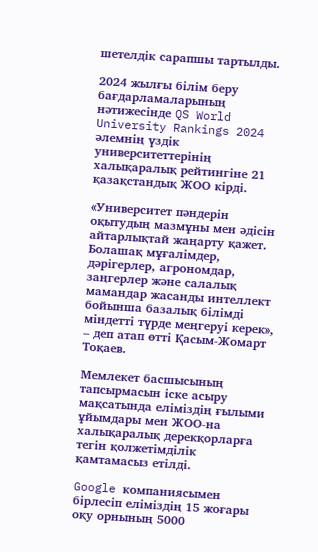шетелдік сарапшы тартылды.

2024 жылғы білім беру бағдарламаларының нәтижесінде QS World University Rankings 2024 әлемнің үздік университеттерінің халықаралық рейтингіне 21 қазақстандық ЖОО кірді.

«Университет пәндерін оқытудың мазмұны мен әдісін айтарлықтай жаңарту қажет. Болашақ мұғалімдер, дәрігерлер, агрономдар, заңгерлер және салалық мамандар жасанды интеллект бойынша базалық білімді міндетті түрде меңгеруі керек», – деп атап өтті Қасым-Жомарт Тоқаев.

Мемлекет басшысының тапсырмасын іске асыру мақсатында еліміздің ғылыми ұйымдары мен ЖОО-на халықаралық дерекқорларға тегін қолжетімділік қамтамасыз етілді.

Google компаниясымен бірлесіп еліміздің 15 жоғары оқу орнының 5000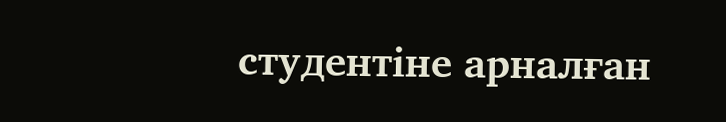студентіне арналған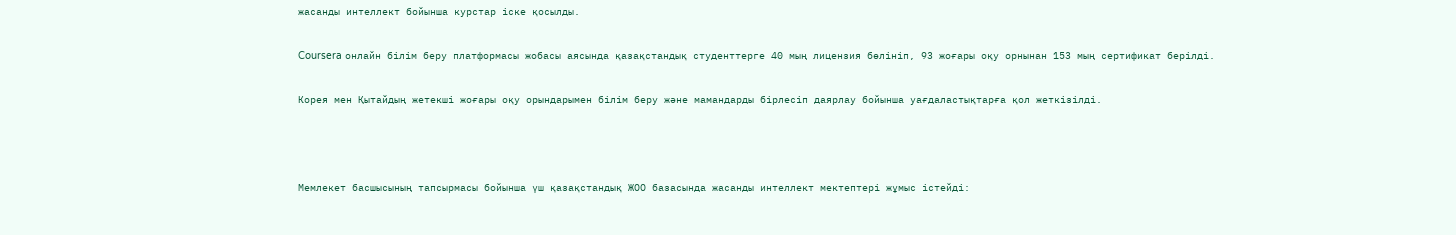жасанды интеллект бойынша курстар іске қосылды.

Coursera онлайн білім беру платформасы жобасы аясында қазақстандық студенттерге 40 мың лицензия бөлініп, 93 жоғары оқу орнынан 153 мың сертификат берілді.

Корея мен Қытайдың жетекші жоғары оқу орындарымен білім беру және мамандарды бірлесіп даярлау бойынша уағдаластықтарға қол жеткізілді.



Мемлекет басшысының тапсырмасы бойынша үш қазақстандық ЖОО базасында жасанды интеллект мектептері жұмыс істейді: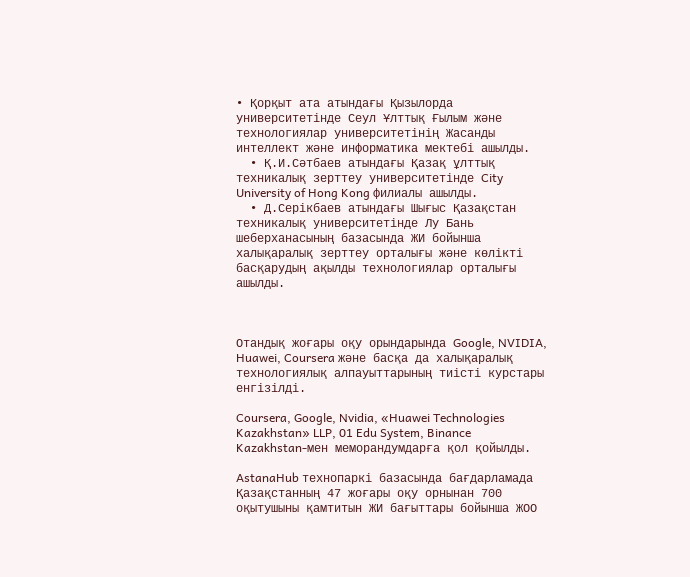• Қорқыт ата атындағы Қызылорда университетінде Сеул Ұлттық Ғылым және технологиялар университетінің Жасанды интеллект және информатика мектебі ашылды.
  • Қ.И.Сәтбаев атындағы Қазақ ұлттық техникалық зерттеу университетінде City University of Hong Kong филиалы ашылды.
  • Д.Серікбаев атындағы Шығыс Қазақстан техникалық университетінде Лу Бань шеберханасының базасында ЖИ бойынша халықаралық зерттеу орталығы және көлікті басқарудың ақылды технологиялар орталығы ашылды.



Отандық жоғары оқу орындарында Google, NVIDIA, Huawei, Coursera және басқа да халықаралық технологиялық алпауыттарының тиісті курстары енгізілді.

Coursera, Google, Nvidia, «Huawei Technologies Kazakhstan» LLP, 01 Edu System, Binance Kazakhstan-мен меморандумдарға қол қойылды.

AstanaHub технопаркі базасында бағдарламада Қазақстанның 47 жоғары оқу орнынан 700 оқытушыны қамтитын ЖИ бағыттары бойынша ЖОО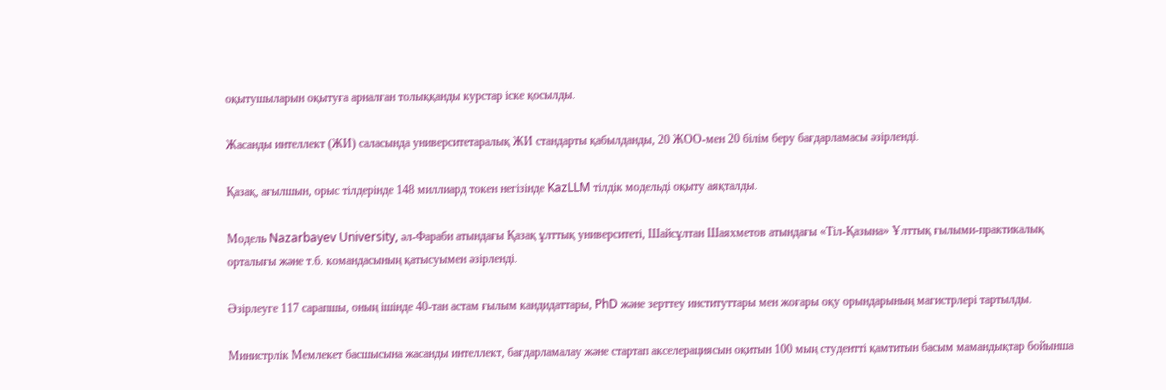оқытушыларын оқытуға арналған толыққанды курстар іске қосылды.

Жасанды интеллект (ЖИ) саласында университетаралық ЖИ стандарты қабылданды, 20 ЖОО-мен 20 білім беру бағдарламасы әзірленді.

Қазақ, ағылшын, орыс тілдерінде 148 миллиард токен негізінде KazLLM тілдік модельді оқыту аяқталды.

Модель Nazarbayev University, әл-Фараби атындағы Қазақ ұлттық университеті, Шайсұлтан Шаяхметов атындағы «Тіл-Қазына» Ұлттық ғылыми-практикалық орталығы және т.б. командасының қатысуымен әзірленді.

Әзірлеуге 117 сарапшы, оның ішінде 40-тан астам ғылым кандидаттары, PhD және зерттеу институттары мен жоғары оқу орындарының магистрлері тартылды.

Министрлік Мемлекет басшысына жасанды интеллект, бағдарламалау және стартап акселерациясын оқитын 100 мың студентті қамтитын басым мамандықтар бойынша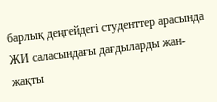барлық деңгейдегі студенттер арасында ЖИ саласындағы дағдыларды жан-жақты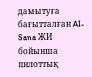дамытуға бағытталған AI-Sana ЖИ бойынша пилоттық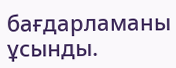бағдарламаны ұсынды.